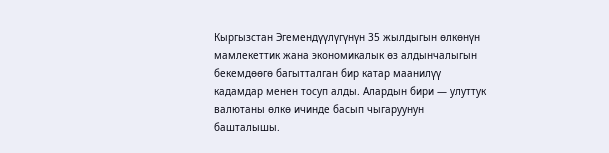Кыргызстан Эгемендүүлүгүнүн 35 жылдыгын өлкөнүн мамлекеттик жана экономикалык өз алдынчалыгын бекемдөөгө багытталган бир катар маанилүү кадамдар менен тосуп алды. Алардын бири — улуттук валютаны өлкө ичинде басып чыгаруунун башталышы.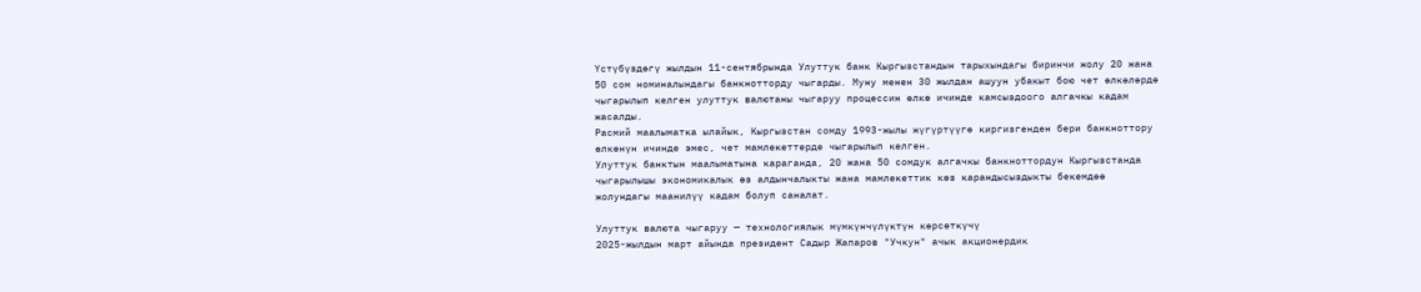Үстүбүздөгү жылдын 11-сентябрында Улуттук банк Кыргызстандын тарыхындагы биринчи жолу 20 жана 50 сом номиналындагы банкнотторду чыгарды. Муну менен 30 жылдан ашуун убакыт бою чет өлкөлөрдө чыгарылып келген улуттук валютаны чыгаруу процессин өлкө ичинде камсыздоого алгачкы кадам жасалды.
Расмий маалыматка ылайык, Кыргызстан сомду 1993-жылы жүгүртүүгө киргизгенден бери банкноттору өлкөнүн ичинде эмес, чет мамлекеттерде чыгарылып келген.
Улуттук банктын маалыматына караганда, 20 жана 50 сомдук алгачкы банкноттордун Кыргызстанда чыгарылышы экономикалык өз алдынчалыкты жана мамлекеттик көз карандысыздыкты бекемдөө жолундагы маанилүү кадам болуп саналат.

Улуттук валюта чыгаруу — технологиялык мүмкүнчүлүктүн көрсөткүчү
2025-жылдын март айында президент Садыр Жапаров "Учкун" ачык акционердик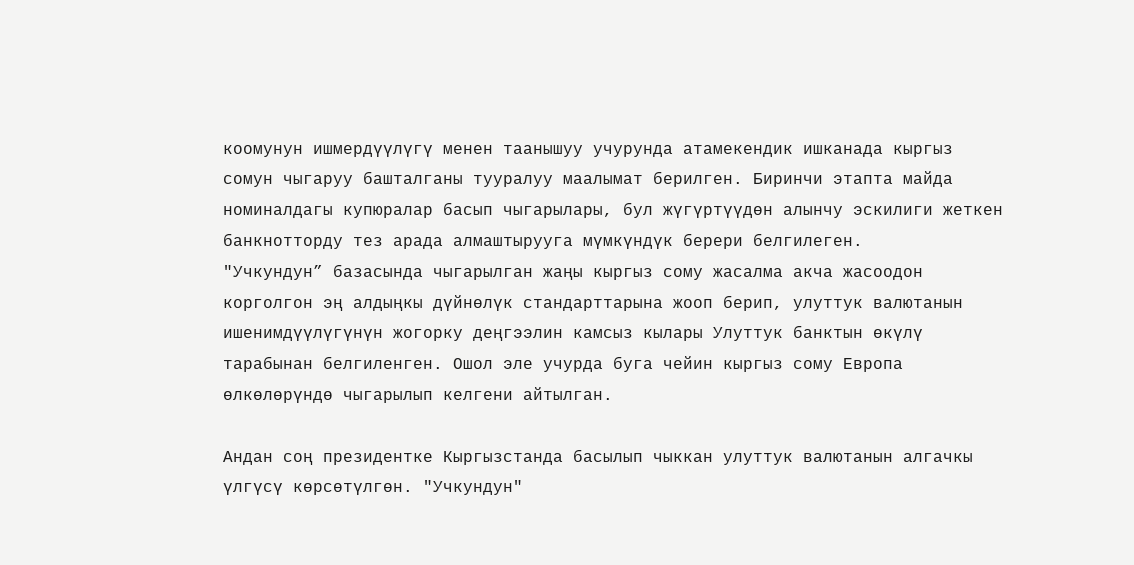коомунун ишмердүүлүгү менен таанышуу учурунда атамекендик ишканада кыргыз сомун чыгаруу башталганы тууралуу маалымат берилген. Биринчи этапта майда номиналдагы купюралар басып чыгарылары, бул жүгүртүүдөн алынчу эскилиги жеткен банкнотторду тез арада алмаштырууга мүмкүндүк берери белгилеген.
"Учкундун” базасында чыгарылган жаңы кыргыз сому жасалма акча жасоодон корголгон эң алдыңкы дүйнөлүк стандарттарына жооп берип, улуттук валютанын ишенимдүүлүгүнүн жогорку деңгээлин камсыз кылары Улуттук банктын өкүлү тарабынан белгиленген. Ошол эле учурда буга чейин кыргыз сому Европа өлкөлөрүндө чыгарылып келгени айтылган.

Андан соң президентке Кыргызстанда басылып чыккан улуттук валютанын алгачкы үлгүсү көрсөтүлгөн. "Учкундун"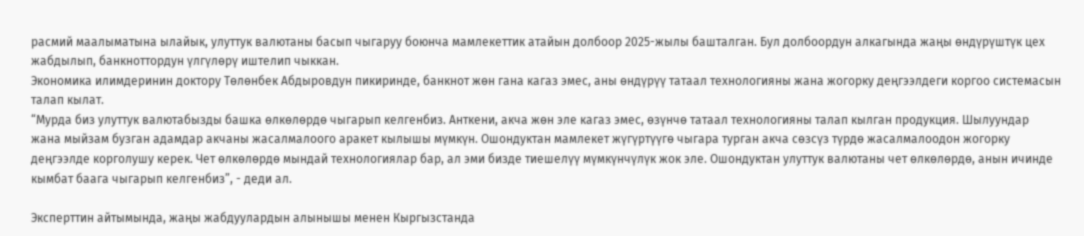расмий маалыматына ылайык, улуттук валютаны басып чыгаруу боюнча мамлекеттик атайын долбоор 2025-жылы башталган. Бул долбоордун алкагында жаңы өндүрүштүк цех жабдылып, банкноттордун үлгүлөрү иштелип чыккан.
Экономика илимдеринин доктору Төлөнбек Абдыровдун пикиринде, банкнот жөн гана кагаз эмес, аны өндүрүү татаал технологияны жана жогорку деңгээлдеги коргоо системасын талап кылат.
“Мурда биз улуттук валютабызды башка өлкөлөрдө чыгарып келгенбиз. Анткени, акча жөн эле кагаз эмес, өзүнчө татаал технологияны талап кылган продукция. Шылуундар жана мыйзам бузган адамдар акчаны жасалмалоого аракет кылышы мүмкүн. Ошондуктан мамлекет жүгүртүүгө чыгара турган акча сөзсүз түрдө жасалмалоодон жогорку деңгээлде корголушу керек. Чет өлкөлөрдө мындай технологиялар бар, ал эми бизде тиешелүү мүмкүнчүлүк жок эле. Ошондуктан улуттук валютаны чет өлкөлөрдө, анын ичинде кымбат баага чыгарып келгенбиз”, - деди ал.

Эксперттин айтымында, жаңы жабдуулардын алынышы менен Кыргызстанда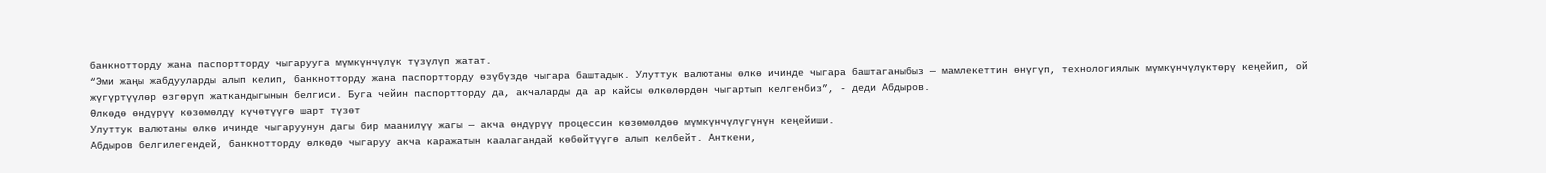банкнотторду жана паспортторду чыгарууга мүмкүнчүлүк түзүлүп жатат.
“Эми жаңы жабдууларды алып келип, банкнотторду жана паспортторду өзүбүздө чыгара баштадык. Улуттук валютаны өлкө ичинде чыгара баштаганыбыз — мамлекеттин өнүгүп, технологиялык мүмкүнчүлүктөрү кеңейип, ой жүгүртүүлөр өзгөрүп жаткандыгынын белгиси. Буга чейин паспортторду да, акчаларды да ар кайсы өлкөлөрдөн чыгартып келгенбиз”, - деди Абдыров.
Өлкөдө өндүрүү көзөмөлдү күчөтүүгө шарт түзөт
Улуттук валютаны өлкө ичинде чыгаруунун дагы бир маанилүү жагы — акча өндүрүү процессин көзөмөлдөө мүмкүнчүлүгүнүн кеңейиши.
Абдыров белгилегендей, банкнотторду өлкөдө чыгаруу акча каражатын каалагандай көбөйтүүгө алып келбейт. Анткени,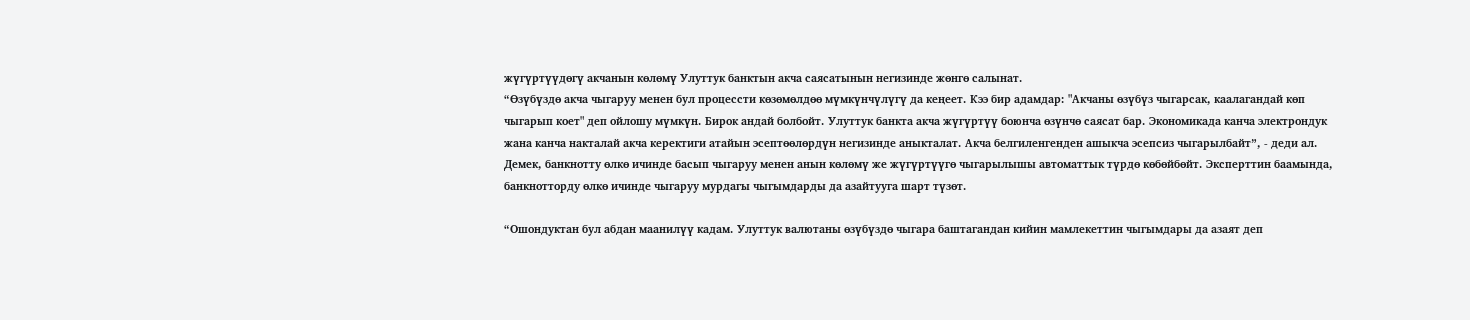жүгүртүүдөгү акчанын көлөмү Улуттук банктын акча саясатынын негизинде жөнгө салынат.
“Өзүбүздө акча чыгаруу менен бул процессти көзөмөлдөө мүмкүнчүлүгү да кеңеет. Кээ бир адамдар: "Акчаны өзүбүз чыгарсак, каалагандай көп чыгарып коет" деп ойлошу мүмкүн. Бирок андай болбойт. Улуттук банкта акча жүгүртүү боюнча өзүнчө саясат бар. Экономикада канча электрондук жана канча накталай акча керектиги атайын эсептөөлөрдүн негизинде аныкталат. Акча белгиленгенден ашыкча эсепсиз чыгарылбайт”, - деди ал.
Демек, банкнотту өлкө ичинде басып чыгаруу менен анын көлөмү же жүгүртүүгө чыгарылышы автоматтык түрдө көбөйбөйт. Эксперттин баамында, банкнотторду өлкө ичинде чыгаруу мурдагы чыгымдарды да азайтууга шарт түзөт.

“Ошондуктан бул абдан маанилүү кадам. Улуттук валютаны өзүбүздө чыгара баштагандан кийин мамлекеттин чыгымдары да азаят деп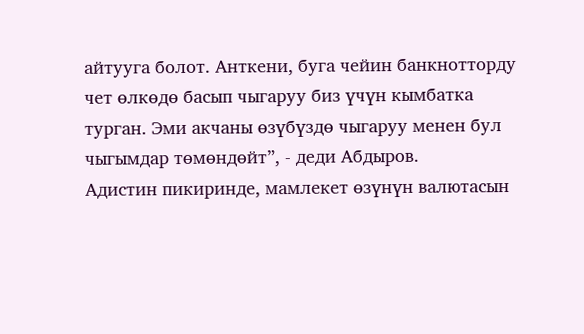айтууга болот. Анткени, буга чейин банкнотторду чет өлкөдө басып чыгаруу биз үчүн кымбатка турган. Эми акчаны өзүбүздө чыгаруу менен бул чыгымдар төмөндөйт”, - деди Абдыров.
Адистин пикиринде, мамлекет өзүнүн валютасын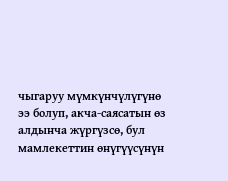чыгаруу мүмкүнчүлүгүнө ээ болуп, акча-саясатын өз алдынча жүргүзсө, бул мамлекеттин өнүгүүсүнүн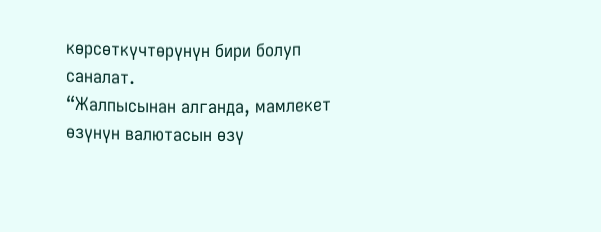көрсөткүчтөрүнүн бири болуп саналат.
“Жалпысынан алганда, мамлекет өзүнүн валютасын өзү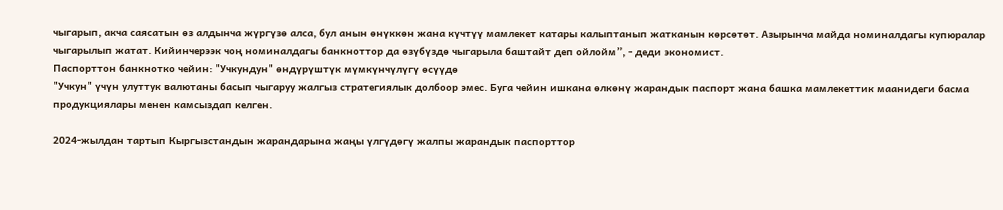чыгарып, акча саясатын өз алдынча жүргүзө алса, бул анын өнүккөн жана күчтүү мамлекет катары калыптанып жатканын көрсөтөт. Азырынча майда номиналдагы купюралар чыгарылып жатат. Кийинчерээк чоң номиналдагы банкноттор да өзүбүздө чыгарыла баштайт деп ойлойм”, - деди экономист.
Паспорттон банкнотко чейин: "Учкундун" өндүрүштүк мүмкүнчүлүгү өсүүдө
"Учкун" үчүн улуттук валютаны басып чыгаруу жалгыз стратегиялык долбоор эмес. Буга чейин ишкана өлкөнү жарандык паспорт жана башка мамлекеттик маанидеги басма продукциялары менен камсыздап келген.

2024-жылдан тартып Кыргызстандын жарандарына жаңы үлгүдөгү жалпы жарандык паспорттор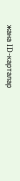жана ID-карталар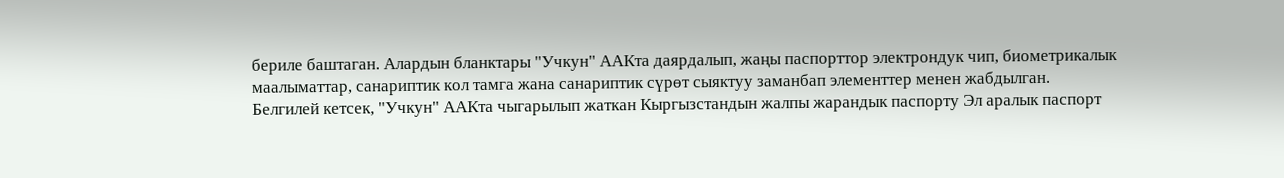бериле баштаган. Алардын бланктары "Учкун" ААКта даярдалып, жаңы паспорттор электрондук чип, биометрикалык маалыматтар, санариптик кол тамга жана санариптик сүрөт сыяктуу заманбап элементтер менен жабдылган.
Белгилей кетсек, "Учкун" ААКта чыгарылып жаткан Кыргызстандын жалпы жарандык паспорту Эл аралык паспорт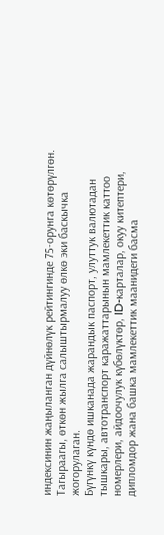индексинин жаңыланган дүйнөлүк рейтингинде 75-орунга көтөрүлгөн. Тагыраагы, өткөн жылга салыштырмалуу өлкө эки баскычка жогорулаган.
Бүгүнкү күндө ишканада жарандык паспорт, улуттук валютадан тышкары, автотранспорт каражаттарынын мамлекеттик каттоо номерлери, айдоочулук күбөлүктөр, ID-карталар, окуу китептери, дипломдор жана башка мамлекеттик маанидеги басма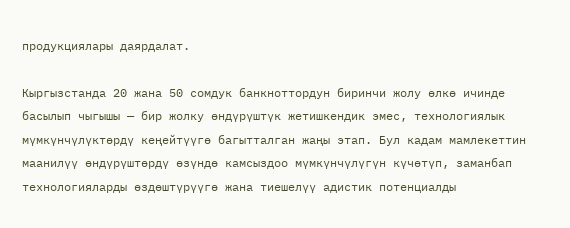продукциялары даярдалат.

Кыргызстанда 20 жана 50 сомдук банкноттордун биринчи жолу өлкө ичинде басылып чыгышы — бир жолку өндүрүштүк жетишкендик эмес, технологиялык мүмкүнчүлүктөрдү кеңейтүүгө багытталган жаңы этап. Бул кадам мамлекеттин маанилүү өндүрүштөрдү өзүндө камсыздоо мүмкүнчүлүгүн күчөтүп, заманбап технологияларды өздөштүрүүгө жана тиешелүү адистик потенциалды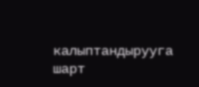калыптандырууга шарт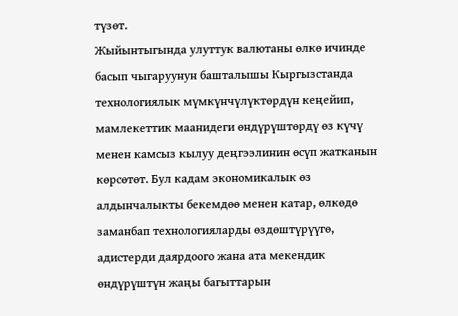түзөт.
Жыйынтыгында улуттук валютаны өлкө ичинде басып чыгаруунун башталышы Кыргызстанда технологиялык мүмкүнчүлүктөрдүн кеңейип, мамлекеттик маанидеги өндүрүштөрдү өз күчү менен камсыз кылуу деңгээлинин өсүп жатканын көрсөтөт. Бул кадам экономикалык өз алдынчалыкты бекемдөө менен катар, өлкөдө заманбап технологияларды өздөштүрүүгө, адистерди даярдоого жана ата мекендик өндүрүштүн жаңы багыттарын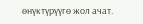өнүктүрүүгө жол ачат.